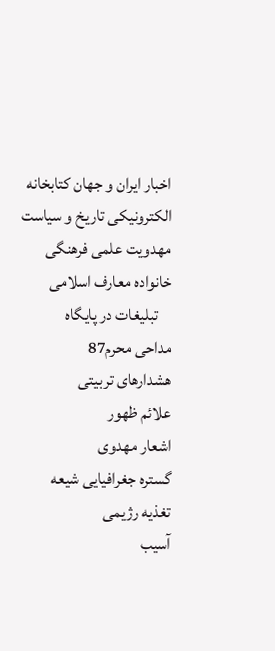اخبار ایران و جهان کتابخانه الکترونیکی تاریخ و سیاست مهدویت علمی فرهنگی خانواده معارف اسلامی
    تبلیغات در پایگاه
مداحی محرم87
هشدارهای تربیتی
علائم ظهور
اشعار مهدوی
گستره جغرافیایی شیعه
تغذیه رژیمی
آسیب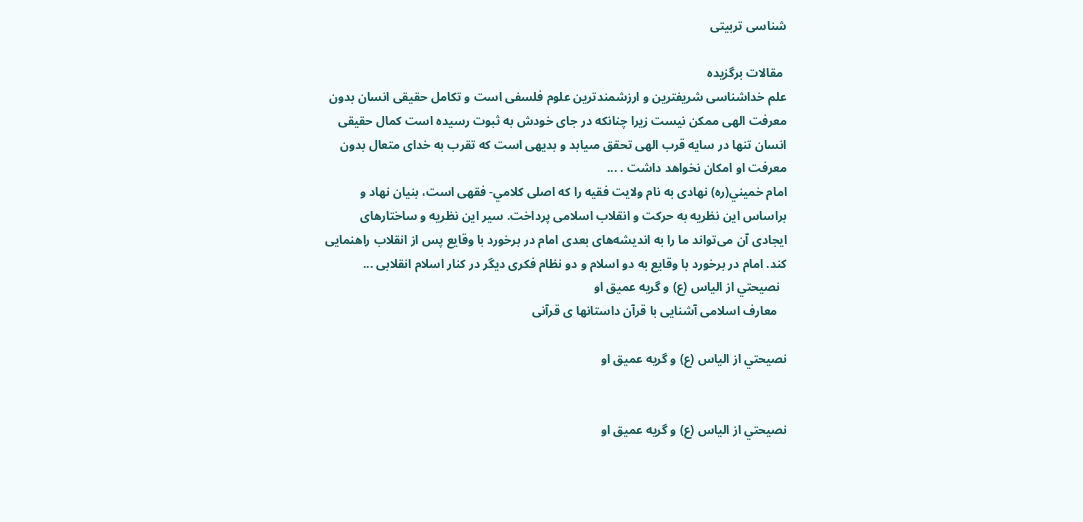شناسی تربیتی

 مقالات برگزیده
علم خداشناسى شريفترين و ارزشمندترين علوم فلسفى است و تكامل حقيقى انسان بدون معرفت الهى ممكن نيست زيرا چنانكه در جاى خودش به ثبوت رسيده است كمال حقيقى انسان تنها در سايه قرب الهى تحقق مىيابد و بديهى است كه تقرب به خداى متعال بدون معرفت او امكان نخواهد داشت . ...
امام خميني(ره) نهادى به نام ولايت فقيه را که اصلى کلامي- فقهى است، بنيان نهاد و براساس اين نظريه به حرکت و انقلاب اسلامى پرداخت. سير اين نظريه و ساختارهاى ايجادى آن مى‌تواند ما را به انديشه‌هاى بعدى امام در برخورد با وقايع پس از انقلاب راهنمايى کند. امام در برخورد با وقايع به دو اسلام و دو نظام فکرى ديگر در کنار اسلام انقلابى ...
  نصيحتي از الياس (ع) و گريه عميق او
   معارف اسلامی آشنایی با قرآن داستانها ی قرآنی

نصيحتي از الياس (ع) و گريه عميق او


نصيحتي از الياس (ع) و گريه عميق او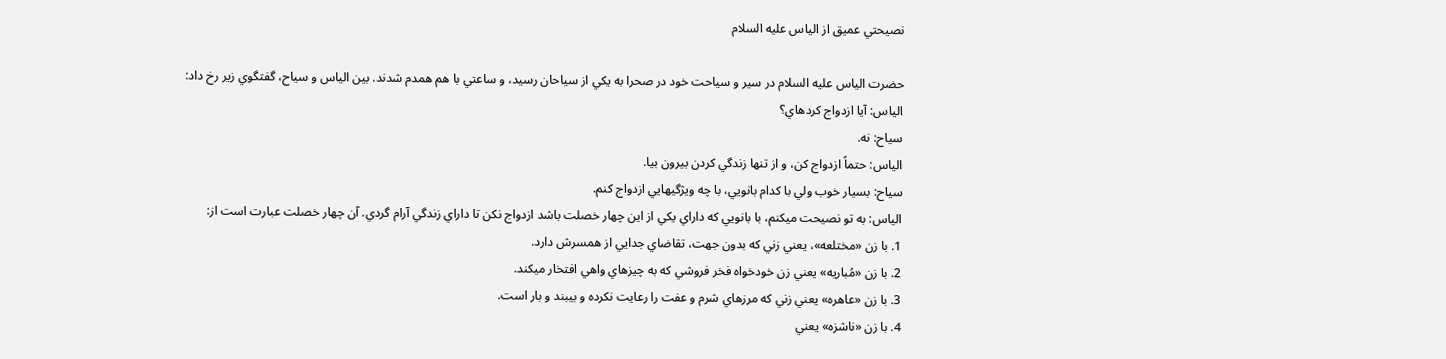نصيحتي عميق از الياس عليه السلام

حضرت الياس عليه السلام در سير و سياحت خود در صحرا به يكي از سياحان رسيد، و ساعتي با هم همدم شدند. بين الياس و سياح، گفتگوي زير رخ داد:
الياس: آيا ازدواج كردهاي؟
سياح: نه.
الياس: حتماً ازدواج كن، و از تنها زندگي كردن بيرون بيا.
سياح: بسيار خوب ولي با كدام بانويي، با چه ويژگيهايي ازدواج كنم.
الياس: به تو نصيحت ميكنم، با بانويي كه داراي يكي از اين چهار خصلت باشد ازدواج نكن تا داراي زندگي آرام گردي. آن چهار خصلت عبارت است از:
1. با زن «مختلعه»، يعني زني كه بدون جهت، تقاضاي جدايي از همسرش دارد.
2. با زن «مُباريه» يعني زن خودخواه فخر فروشي كه به چيزهاي واهي افتخار ميكند.
3. با زن «عاهره» يعني زني كه مرزهاي شرم و عفت را رعايت نكرده و بيبند و بار است.
4. با زن «ناشزه» يعني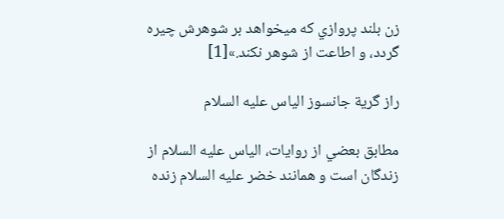زن بلند پروازي كه ميخواهد بر شوهرش چيره گردد، و اطاعت از شوهر نكند.»[1]

راز گرية جانسوز الياس عليه السلام

مطابق بعضي از روايات، الياس عليه السلام از زندگان است و همانند خضر عليه السلام زنده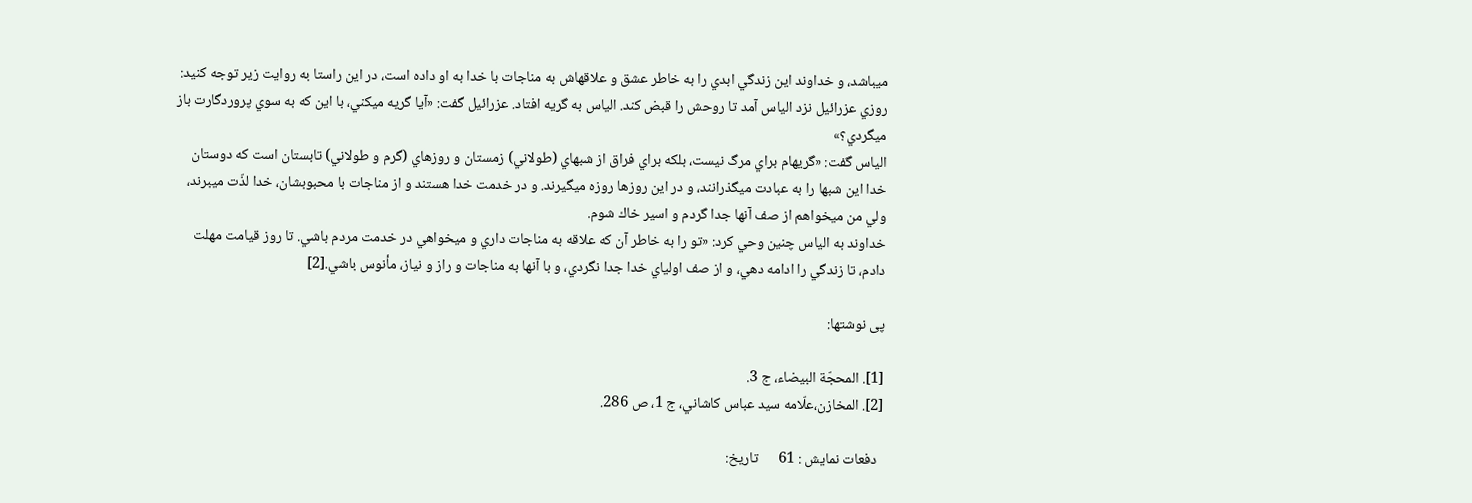ميباشد، و خداوند اين زندگي ابدي را به خاطر عشق و علاقهاش به مناجات با خدا به او داده است، در اين راستا به روايت زير توجه كنيد:
روزي عزرائيل نزد الياس آمد تا روحش را قبض كند. الياس به گريه افتاد. عزرائيل گفت: «آيا گريه ميكني، با اين كه به سوي پروردگارت باز ميگردي؟»
الياس گفت: «گريهام براي مرگ نيست، بلكه براي فراق از شبهاي (طولاني) زمستان و روزهاي (گرم و طولاني) تابستان است كه دوستان خدا اين شبها را به عبادت ميگذرانند، و در اين روزها روزه ميگيرند. و در خدمت خدا هستند و از مناجات با محبوبشان، خدا لذّت ميبرند، ولي من ميخواهم از صف آنها جدا گردم و اسير خاك شوم.
خداوند به الياس چنين وحي كرد: «تو را به خاطر آن كه علاقه به مناجات داري و ميخواهي در خدمت مردم باشي. تا روز قيامت مهلت دادم، تا زندگي را ادامه دهي، و از صف اولياي خدا جدا نگردي، و با آنها به مناجات و راز و نياز، مأنوس باشي.[2]

پی نوشتها:

[1]. المحجّة البيضاء، ج 3.
[2]. المخازن،‌علّامه سيد عباس كاشاني، ج 1، ص 286.

  دفعات نمایش : 61      تاریخ: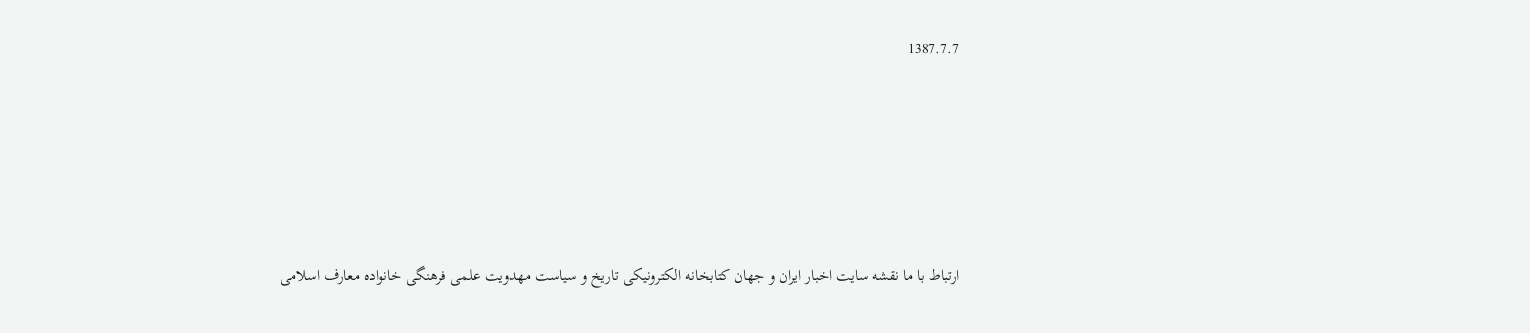1387.7.7






ارتباط با ما نقشه سایت اخبار ایران و جهان کتابخانه الکترونیکی تاریخ و سیاست مهدویت علمی فرهنگی خانواده معارف اسلامی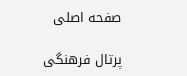صفحه اصلی

پرتال فرهنگی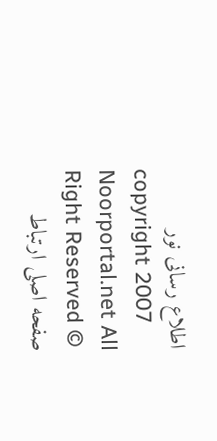اطلاع رسانی نور
copyright 2007 Noorportal.net All Right Reserved ©
صفحه اصلی ارتباط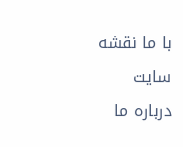با ما نقشه سایت درباره ما